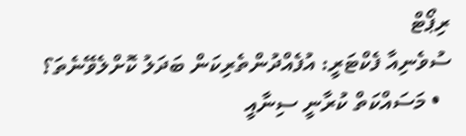ރިޕޯޓް
ސުވެނިއާ ފެކްޓަރީ: އުފެއްދުންތެރިކަން ބަދަލު ކޮށްލެވޭނެތަ؟
  • މަސައްކަތް ކުރާނީ ސިނާއީ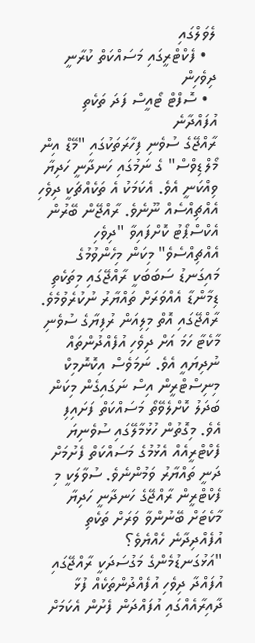ލެވަލްގައި
  • ފެކްޓްރީގައި މަސައްކަތް ކުރާނީ ދިވެހިން
  • ސޮފްޓް ޓޯއީސް ފަދަ ތަކެތި އުފައްދާނެ
ރާއްޖޭގެ ސުވެނި ފިހާރަތަކުގައި "މޭޑް އިން މޯލްޑިވްސް" ގެ ނަމުގައި ހަނދާނީ ހަދިޔާ ވިއްކަނީ އެވެ. އެކަމަކު އެ ތަކެއްޗަކީ ދިވެހި އެއްޗިއްސެއް ނޫނެވެ. ރާއްޖޭން ބޭރުން އެކްސްޕޯޓު ކޮށްފައިވާ "ދިވެހި އެއްޗިއްސެވެ" މިކަން މިހެންވުމުގެ މައިގަނޑު ސަބަބަކީ ރާއްޖޭގައި މިތަކެތި ޑިމާންޑާ އެއްވަރަށް ތައްޔާރު ނުކުރެވުމެވެ.
ރާއްޖޭގައި އޮތް މިލިއަން ރުފިޔާގެ ސުވެނި މާކެޓާ ހަމަ އަށް ދިވެހި އުފެއްދުންތައް ނުދިޔައީ އެވެ. ނަމަވެސް އިކޮނޮމިކް މިނިސްޓްރީން އިސް ނަގައިގެން މިކަން ބަދަލު ކޮށްލެވޭތޯ މަސައްކަތް ފަށައިފި އެވެ. މިގޮތުން ހުޅުމާލޭގައި ސުވެނިޔަ ފެކްޓްރީއެއް އެޅުމުގެ މަސައްކަތް ފެށުމަށް ދަނީ ތައްޔާރު ވަމުންނެވެ. ސުވާލަކީ މި ފެކްޓްރީން ރާއްޖޭގެ ހަނދާނީ ހަދިޔާ މާކެޓަށް ބޭނުންވާ ވަރަށް ތަކެތި އުފެއްދިދާނެ ހެއްޔެވެ؟
"އަޅުގަނޑުމެންގެ މަގުސަދަކީ ރާއްޖޭގައި އުފައްދާ ދިވެހި އުފެއްދުންތަކެއް ފުޅާ ދާއިރާއެއްގައި އުފައްދަން ފެށުން އެކަމަށް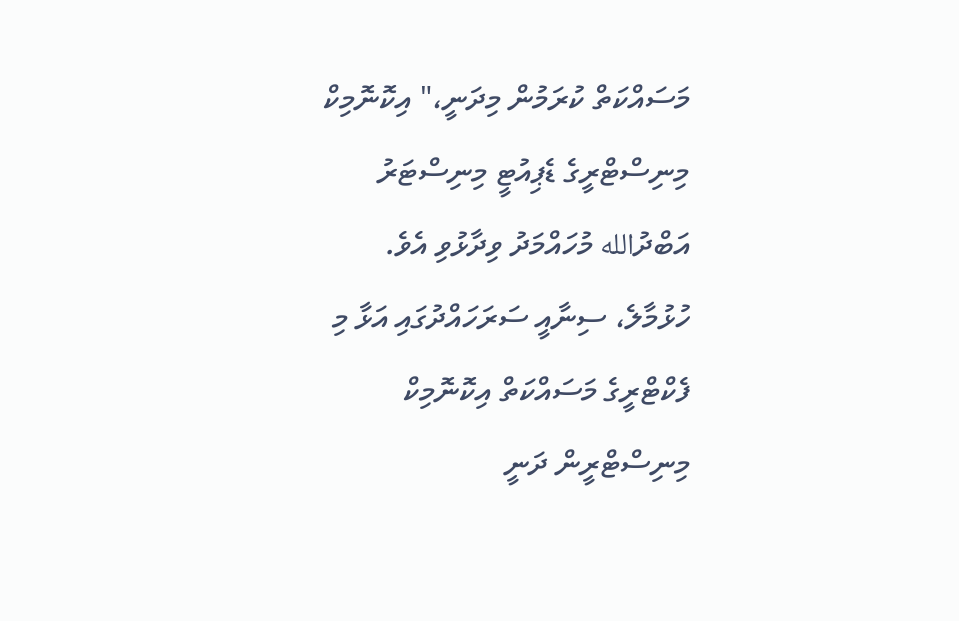މަސައްކަތް ކުރަމުން މިދަނީ،" އިކޮނޮމިކް މިނިސްޓްރީގެ ޑެޕިއުޓީ މިނިސްޓަރު އަބްދުالله މުހައްމަދު ވިދާޅުވި އެވެ.
ހުޅުމާލެ، ސިނާއީ ސަރަހައްދުގައި އަޅާ މި ފެކްޓްރީގެ މަސައްކަތް އިކޮނޮމިކް މިނިސްޓްރީން ދަނީ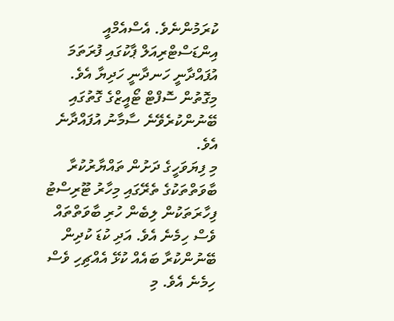ކުރަމުންނެވެ. އެސްއެމްއީ އިންޑަސްޓްރިއަލް ޕާކުގައި ފުރަތަމަ އުފައްދާނީ ހަނދާނީ ހަދިޔާ އެވެ. މިގޮތުން ސޮފްޓް ޓޯއީޒްގެ ގޮތުގައި ބޭނުންކުރެވޭނެ ސާމާނު އުފައްދާނެ އެވެ.
މި ފިޔަވަހީގެ ދަށުން ތައްޔާރުކުރާ ބާވަތްތަކުގެ ތެރޭގައި މިހާރު ޓޫރިސްޓު ފިހާރަތަކުން ލިބެން ހުރި ބާވަތްތައް ވެސް ހިމެނެ އެވެ. އަދި ކުޑަ ކުދިން ބޭނުންކުރާ ބައެއް ކުޅޭ އެއްޗިހި ވެސް ހިމެނެ އެވެ. މި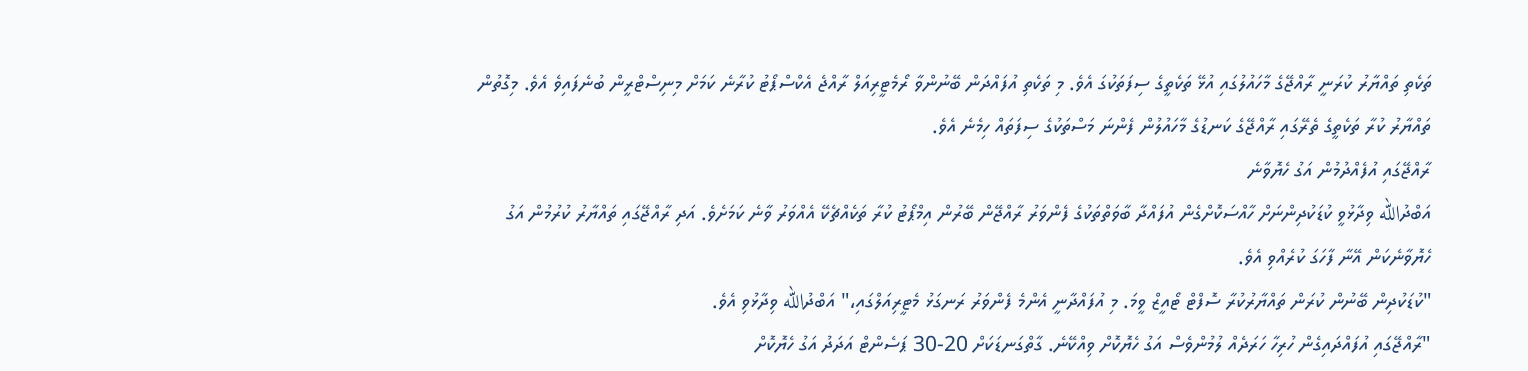ތަކެތި ތައްޔާރު ކުރަނީ ރާއްޖޭގެ މާހައުލުގައި އުޅޭ ތަކެތީގެ ސިފަތަކުގަ އެވެ. މި ތަކެތި އުފައްދަން ބޭނުންވާ ރޯމެޓީރިއަލް ރާއްޖެ އެކްސްޕޯޓު ކުރާނެ ކަމަށް މިނިސްޓްރީން ބުނެފައިވެ އެވެ. މިގޮތުން ތައްޔާރު ކުރާ ތަކެތީގެ ތެރޭގައި ރާއްޖޭގެ ކަނޑުގެ މާހައުލުން ފެންނަ މަސްތަކުގެ ސިފަތައް ހިމެނެ އެވެ.
ރާއްޖޭގައި އުފެއްދުމުން އަގު ހެޔޮވާނެ
އަބްދުالله ވިދާޅުވީ ކުޑަކުދިންނަށް ހާއްސަކޮށްގެން އުފައްދާ ބާވަތްތަކުގެ ފެންވަރު ރާއްޖޭން ބޭރުން އިމްޕޯޓު ކުރާ ތަކެއްޗެކޭ އެއްވަރު ވާނެ ކަމަށެވެ. އަދި ރާއްޖޭގައި ތައްޔާރު ކުރުމުން އަގު ހެޔޮވާނެކަން އޭނާ ފާހަގަ ކުރެއްވި އެވެ.
"ކުޑަކުދިން ބޭނުން ކުރަން ތައްޔާރުކުރާ ސޮފްޓް ޓޯއީޒް ވީމަ. މި އުފައްދާނީ އެންމެ ފެންވަރު ރަނގަޅު މެޓީރިއަލްގައި،" އަބްދުالله ވިދާޅުވި އެވެ.
"ރާއްޖޭގައި އުފައްދައިގެން ހުރިހާ ހަރަދެއް ލުމުންވެސް އަގު ހެޔޮކޮށް ވިއްކޭނެ. ގާތްގަނޑަކަށް 20-30 ޕަސެންޓް އަދަދު އަގު ހެޔޮކޮށް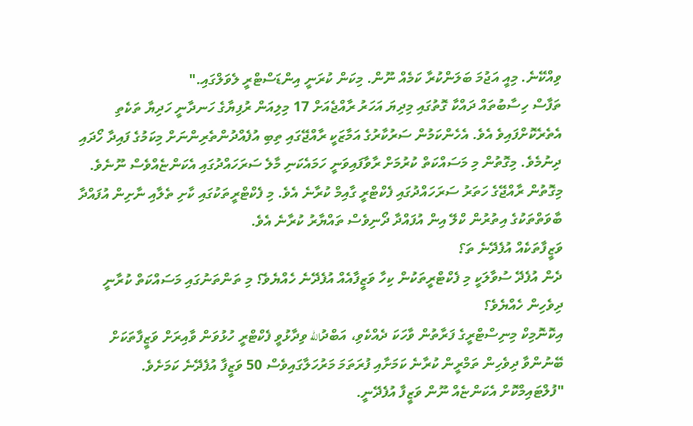ވިއްކޭނެ. މިއީ އަޖުމަ ބަލަންކުރާ ކަމެއް ނޫން. މިކަން ކުރަނީ އިންޑަސްޓްރީ ލެވަލްގައި."
ތަފާސް ހިސާބުތައް ދައްކާ ގޮތުގައި މިދިޔަ އަހަރު ރާއްޖެއަށް 17 މިލިއަން ރުފިޔާގެ ހަނދާނީ ހަދިޔާ ތަކެތި އެތެރެކޮށްފައިވެ އެވެ. އެހެންކަމުން ސަރުކާރުގެ އަމާޒަކީ ރާއްޖޭގައި ތިބި އުފެއްދުންތެރިންނަށް މިކަމުގެ ފައިދާ ހޯދައި ދިނުމެވެ. މިގޮތުން މި މަސައްކަތް ކުރުމަށް ރާވާފައިވަނީ ހަމައެކަނި މާލެ ސަރަހައްދުގައި އެކަންޏެއްވެސް ނޫނެވެ. މިގޮތުން ރާއްޖޭގެ ހަތަރު ސަރަހައްދުގައި ފެކްޓްރީ ގާއިމް ކުރާނެ އެވެ. މި ފެކްޓްރީތަކުގައި ކާށި ތެލާއި ނާށިން އުފައްދާ ބާވަތްތަކުގެ އިތުރުން ކްލޭ އިން އުފައްދާ ދޯނިވެސް ތައްޔާރު ކުރާނެ އެވެ.
ވަޒީފާތަކެއް އުފެދޭނެ ތަ؟
ދެން އުފެދޭ ސުވާލަކީ މި ފެކްޓްރީތަކުން ކިހާ ވަޒީފާއެއް އުފެދޭނެ ހެއްޔެވެ؟ މި ތަންތަނުގައި މަސައްކަތް ކުރާނީ ދިވެހިން ހެއްޔެވެ؟
އިކޮނޮމިކް މިނިސްޓްރީގެ ފަރާތުން ވާހަކަ ދެއްކެވި، އަބްދުالله ވިދާޅުވީ ފެކްޓްރީ ހުޅުވަން ވާއިރަށް ވަޒީފާތަކަށް ބޭނުންވާ ދިވެހިން ތަމްރީން ކުރާނެ ކަމަށާއި ފުރަތަމަ މަރުހަލާގައިވެސް 50 ވަޒީފާ އުފެދޭނެ ކަމަށެވެ.
"ފުލްޓައިމްކޮށް އެކަންޏެއް ނޫން ވަޒީފާ އުފެދޭނީ.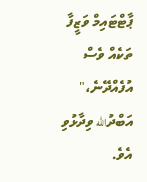ޕާޓްޓައިމް ވަޒީފާ ތަކެއް ވެސް އުފެއްދޭނެ،" އަބްދުالله ވިދާޅުވި އެވެ.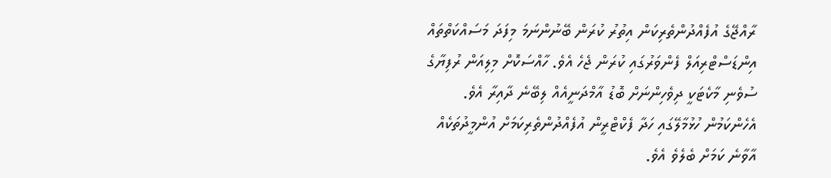ރާއްޖޭގެ އުފެއްދުންތެރިކަން އިތުރު ކުރަން ބޭނުންނަމަ މިފަދަ މަސައްކަތްތައް އިންޑަސްޓްރިއަލް ފެންވަރުގައި ކުރަން ޖެހެ އެވެ. ހާއްސަކޮށް މިލިއަން ރުފިޔާގެ ސުވެނި މާކެޓަކީ ދިވެހިންނަށް ބޮޑު އާމްދަނީއެއް ލިބޭނެ ދާއިރާ އެވެ. އެހެންކަމުން ހުޅުމާލޭގައި ހަދާ ފެކްޓްރީން އުފެއްދުންތެރިކަމަށް އުންމީދުތަކެއް އާވާނެ ކަމަށް ބެލެވެ އެވެ.